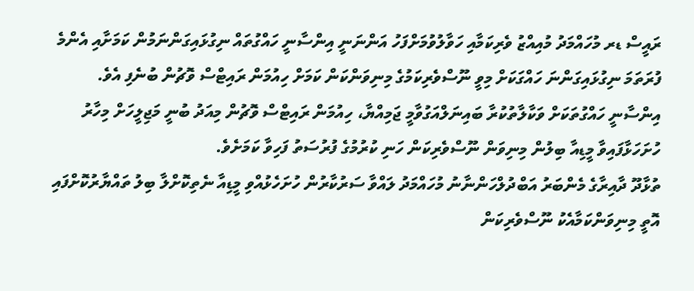ރައީސް ޑރ މުހައްމަދު މުއިއްޒު ވެރިކަމާއި ހަވާލުވުމަށްފަހު އަންނަނީ އިންސާނީ ހައްގުތައް ނިގުޅައިގަންނަމުން ކަމަށާއި އެންމެ ފުރަތަމަ ނިގުޅައިގަންނަ ހައްގަކަށް މިވީ ނޫސްވެރިކަމުގެ މިނިވަންކަން ކަމަށް ހިއުމަން ރައިޓްސް ވޮޗުން ބުނެފި އެވެ.
އިންސާނީ ހައްގުތަކަށް ވަކާލާތުކުރާ ބައިނަލްއަގުވާމީ ޖަމިއްޔާ، ހިއުމަން ރައިޓްސް ވޮޗުން މިއަދު ބުނީ މަޖިލީހަށް މިހާރު ހުށަހަޅާފައިވާ މީޑިއާ ބިލުން މިނިވަން ނޫސްވެރިކަން ހަނި ކުރުމުގެ ފުރުސަތު ފަހިވާ ކަމަށެވެ.
ތުޅާދޫ ދާއިރާގެ މެންބަރު އަބްދުލްހަންނާނު މުހައްމަދު ލައްވާ ސަރުކާރުން ހުށަހެޅުއްވި މީޑިއާ ނެތިކޮށްލާ ބިލު ތައްޔާރުކޮށްފައި އޮތީ މިނިވަންކަމާއެކު ނޫސްވެރިކަން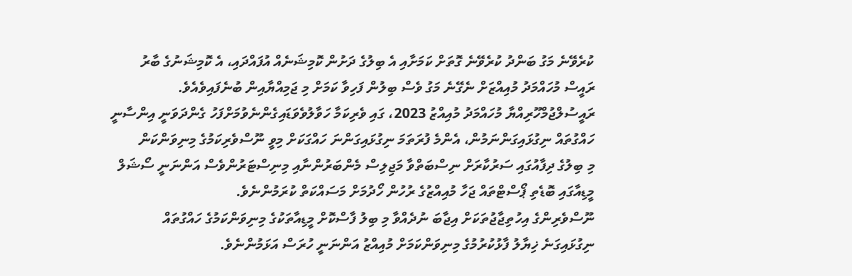ކުރެވޭނެ މަގު ބަންދު ކުރެވޭނެ ގޮތަށް ކަމަށާއި އެ ބިލުގެ ދަށުން ކޮމިޝަނެއް އުފައްދައި، އެ ކޮމިޝަނުގެ ބާރު ރައީސް މުހައްމަދު މުއިއްޒަށް ނެގޭނެ މަގު ވެސް ބިލުން ފަހިވާ ކަމަށް މި ޖަމިއްޔާއިން ބުނެފައިވެއެވެ.
ރައީސުލްޖުމްހޫރިއްޔާ މުހައްމަދު މުއިއްޒު 2023، ގައި ވެރިކަމާ ހަވާލުވެވަޑައިގެންނެވުމަށްފަހު ގެންދަވަނީ އިންސާނީ ހައްގުތައް ނިގުޅައިގަންނަމުން، އެންމެ ފުރަތަމަ ނިގުޅައިގަންނަ ހައްގަކަށް މިވީ ނޫސްވެރިކަމުގެ މިނިވަންކަން
މި ބިލުގެ ދިފާއުގައި ސަރުކާރަށް ނިސްބަތްވާ މަޖިލިސް މެންބަރުންނާއި މިނިސްޓަރުންވެސް އަންނަނީ ސޯޝަލް މީޑިއާގައި ބޮޑެތި ޕޯސްޓްތައް ޖަހާ މުއިއްޒުގެ ރުހުން ހޯދުމަށް މަސައްކަތް ކުރަމުންނެވެ.
ނޫސްވެރިންގެ އިހުތިޖާޖުތަކަށް އިޖާބަ ނުދެއްވާ މި ބިލު ފާސްކޮށް މީޑިއާތަކުގެ މިނިވަންކަމުގެ ހައްގުތައް ނިގުޅައިގަނެ ޚިޔާލު ފާޅުކުރުމުގެ މިނިވަންކަމަށް މުއިއްޒު އަންނަނީ ހުރަސް އަޅަމުންނެވެ.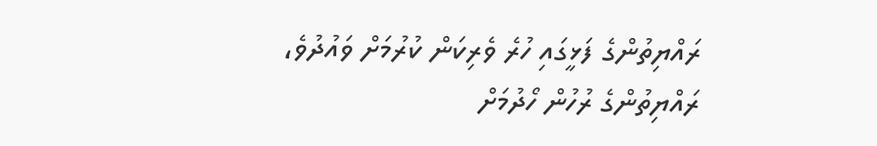ރައްޔިތުންގެ ފަޅީގައި ހުރެ ވެރިކަން ކުރުމަށް ވައުދުވެ، ރައްޔިތުންގެ ރުހުން ހޯދުމަށް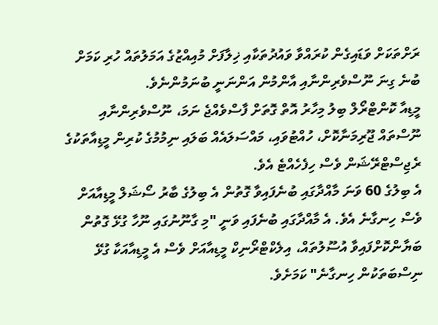ރަށްތަކަށް ވަޑައިގެން ކުރައްވާ ވައުދުތަކާއި ޚިލާފަށް މުއިއްޒުގެ އަމަލުތައް ހުރި ކަމަށް ބުނެ ގިނަ ނޫސްވެރިންނާއި އާންމުން އަންނަނީ ބުނަމުންނެވެ.
މީޑިއާ ކޮންޓްރޯލް ބިލު މިހާރު އޮތް ގޮތަށް ފާސްވެއްޖެ ނަމަ، ނޫސްވެރިންނާއި ނޫސްތައް ޖޫރިމަނާކޮށް، ހުއްޓުވައި، މައްސަލައެއް ބަލައި ނިމުމުގެ ކުރިން މީޑިއާތަކުގެ ރެޖިސްޓްރޭޝަން ވެސް ހިފެހެއްޓެ އެވެ.
އެ ބިލުގެ 60 ވަނަ މާއްދާގައި ބުނެފައިވާ ގޮތުން އެ ބިލުގެ ބާރު ސޯޝަލް މީޑިއާއަށް ވެސް ހިނގާނެ އެވެ. އެ މާއްދާގައި ބުނެފައި ވަނީ "މި ގާނޫނުގައި ނޫހާ ގުޅޭ ގޮތުން ބަޔާންކޮށްފައިވާ އުސޫލުތައް، އިލެކްޓްރޯނިކް މީޑިއާއަށް ވެސް އެ މީޑިއާއަކާ ގުޅޭ ނިސްބަތަކުން ހިނގާނެ" ކަމަށެވެ.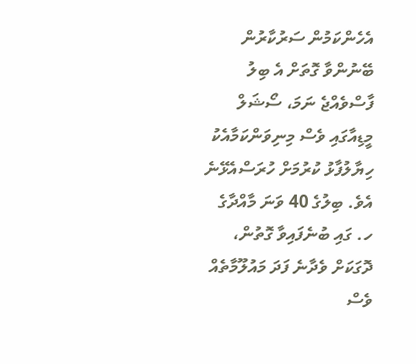އެހެންކަމުން ސަރުކާރުން ބޭނުންވާ ގޮތަށް އެ ބިލު ފާސްވެއްޖެ ނަމަ، ސޯޝަލް މީޑިއާގައި ވެސް މިނިވަންކަމާއެކު ހިޔާލުފާޅު ކުރުމަށް ހުރަސްއެޅޭނެ އެވެ. ބިލުގެ 40 ވަނަ މާއްދާގެ ހ. ގައި ބުނެފައިވާ ގޮތުން، ދޮގަކަށް ވެދާނެ ފަދަ މައުލޫމާތެއް ވެސް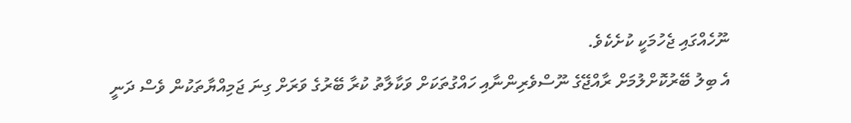ނޫހެއްގައި ޖެހުމަކީ ކުށެކެވެ.
އެ ބިލު ބޭރުކޮށްލުމަށް ރާއްޖޭގެ ނޫސްވެރިންނާއި ހައްގުތަކަށް ވަކާލާތު ކުރާ ބޭރުގެ ވަރަށް ގިނަ ޖަމިއްޔާތަކުން ވެސް ދަނީ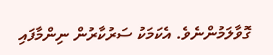ގޮވާލަމުންނެވެ. އެކަމަކު ސަރުކާރުން ނިންމާފައި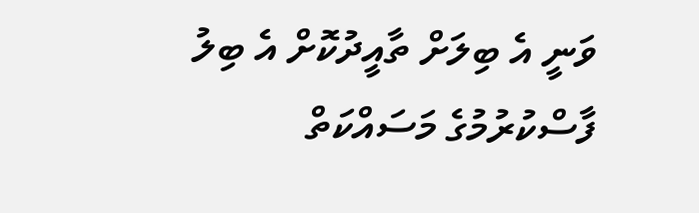ވަނީ އެ ބިލަށް ތާއީދުކޮށް އެ ބިލު ފާސްކުރުމުގެ މަސައްކަތް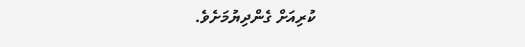ކުރިއަށް ގެންދިޔުމަށެވެ.